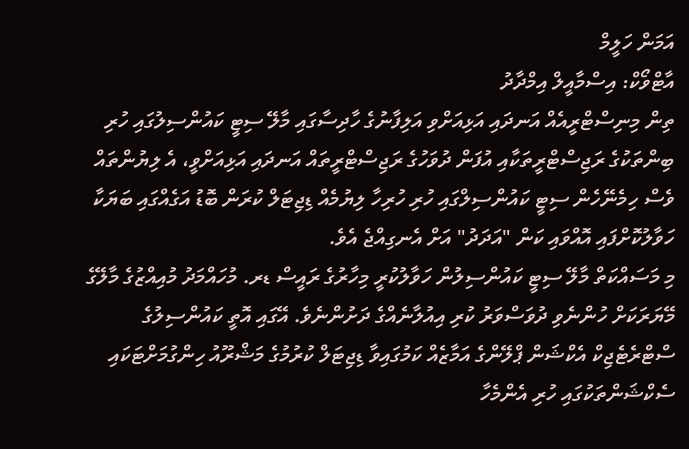އަމަން ހަލީމް
އާޓްވޯކް: އިސްމާއީލް އިމްދާދު
ތިން މިނިސްޓްރީއެއް އަނދައި އަޅިއަށްވި އަލިފާނުގެ ހާދިސާގައި މާލޭ ސިޓީ ކައުންސިލުގައި ހުރި ބިންތަކުގެ ރަޖިސްޓްރީތަކާއި އުފަން ދުވަހުގެ ރަޖިސްޓްރީތައް އަނދައި އަޅިއަށްވީ، އެ ލިޔުންތައް ވެސް ހިމެނޭހެން ސިޓީ ކައުންސިލްގައި ހުރި ހުރިހާ ލިޔުމެއް ޑިޖިޓަލް ކުރަން ބޮޑު އަގެއްގައި ބަޔަކާ ހަވާލުކޮށްފައި އޮއްވައި ކަން "އަދަދު" އަށް އެނގިއްޖެ އެވެ.
މި މަސައްކަތް މާލޭ ސިޓީ ކައުންސިލުން ހަވާލުކުރީ މިހާރުގެ ރައީސް ޑރ. މުހައްމަދު މުއިއްޒުގެ މާލޭގެ މޭޔަރަކަށް ހުންނެވި ދުވަސްވަރު ކުރި އިއުލާނެއްގެ ދަށުންނެވެ. އޭގައި އޮތީ ކައުންސިލުގެ ސްޓްރެޓެޖިކް އެކްޝަން ޕްލޭންގެ އަމާޒެއް ކަމުގައިވާ ޑިޖިޓަލް ކުރުމުގެ މަޝްރޫއު ހިންގުމަށްޓަކައި ސެކްޝަންތަކުގައި ހުރި އެންމެހާ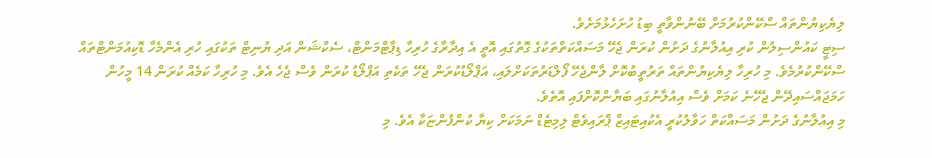ލިޔެކިޔުންތައް ސްކޭންކުރުމަށް ބޭނުންވާތީ ބިޑު ހުށަހެޅުމަށެވެ.
ސިޓީ ކައުންސިލުން ކުރި އިއުލާނުގެ ދަށުން ކުރަން ޖެހޭ މަސައްކަތްތަކުގެ ގޮތުގައި އޮތީ އެ އިދާރާގެ ހުރިހާ ޑިޕާޓްމަންޓް، ސެކްޝަން އަދި ޔުނިޓް ތަކުގައި ހުރި އެންމެހާ ޑޮކިއުމަންޓްތައް ސްކޭންކުރުމެވެ. މި ހުރިހާ ލިޔެކިޔުންތައް ތަރުތީބުކޮށް ލާންޖެހޭ ފޯލްޑަރުތަކަށްލައި، އަޕްލޯޑުކުރަން ޖެހޭ ތަކެތި އަޕްލޯޑު ކުރަން ވެސް ޖެހެ އެވެ. މި ހުރިހާ ކަމެއް ކުރަން 14 މީހުން ހަމަޖައްސައިދޭން ޖެހޭނެ ކަމަށް ވެސް އިއުލާނުގައި ބަޔާންކޮށްފައި އޮތެވެ.
މި އިއުލާނުގެ ދަށުން މަސައްކަތް ހަވާލުކުރީ އެކުއިޓައިޒް ޕްރައިވެޓް ލިމިޓެޑް ނަމަކަށް ކިޔާ ކުންފުންޏަކާ އެވެ. މި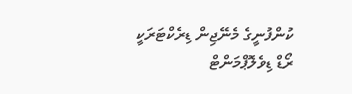ކުންފުނީގެ މެނޭޖިން ޑިރެކްޓަރަކީ ރޯޑް ޑިވެލޮޕްމަންޓް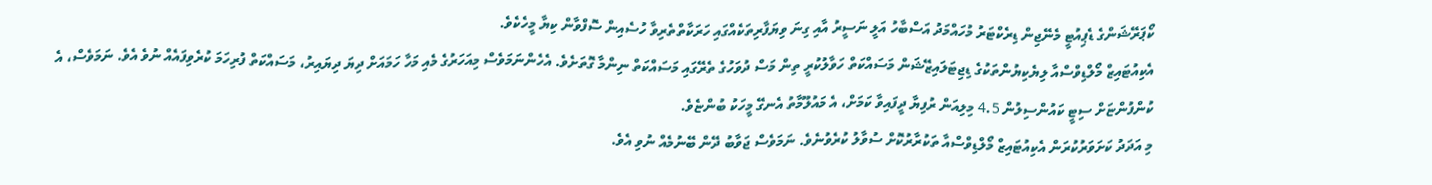ކޯޕަރޭޝަންގެ ޑެޕިއުޓީ މެނޭޖިން ޑިރެކްޓަރު މުހައްމަދު އަސްބާހު އަލީ ނަސީރު އާއި ގިނަ ވިޔަފާރިތަކެއްގައި ހަރަކާތްތެރިވާ ހުސެއިން ސޮފްވާން ކިޔާ މީހެކެވެ.
އެކިއުޓައިޒް މޯލްޑިވްސްއާ ލިޔެކިޔުންތަކުގެ ޑިޖިޓަލައިޒޭޝަން މަސައްކަތް ހަވާލުކުރީ ތިން މަސް ދުވަހުގެ ތެރޭގައި މަސައްކަތް ނިންމާ ގޮތަށެވެ. އެހެންނަމަވެސް މިއަހަރުގެ މެއި މަހާ ހަމައަށް ދިޔަ ދިޔައިރު، މަސައްކަތް ފުރިހަމަ ކުރެވިފައެއް ނުވެ އެވެ. ނަމަވެސް، އެ ކުންފުންޏަށް ސިޓީ ކައުންސިލުން 4.5 މިލިއަން ރުފިޔާ ދީފައިވާ ކަމަށް، އެ މައުލޫމާތު އެނގޭ މީހަކު ބުންޏެވެ.
މި އަދަދު ކަށަވަރުކުރަން އެކިއުޓައިޒް މޯލްޑިވްސްއާ ތަކުރާރުކޮށް ސުވާލު ކުރެވުނެވެ. ނަމަވެސް ޖަވާބު ދޭން ބޭނުމެއް ނުވި އެވެ.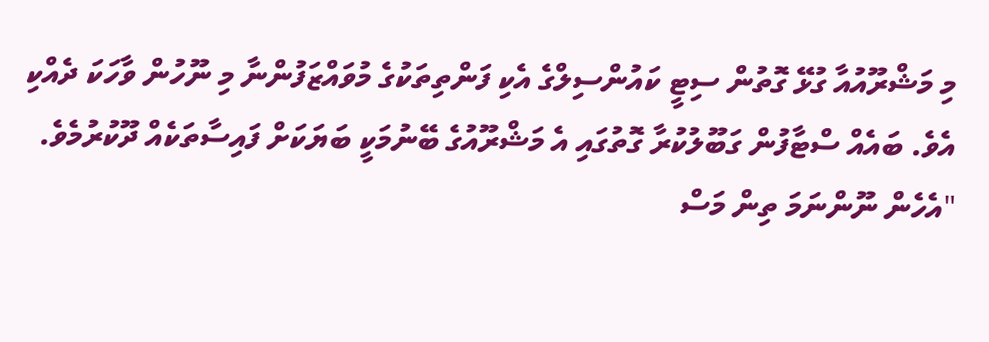މި މަޝްރޫއުއާ ގުޅޭ ގޮތުން ސިޓީ ކައުންސިލްގެ އެކި ފަންތިތަކުގެ މުވައްޒަފުންނާ މި ނޫހުން ވާހަކަ ދެއްކި އެވެ. ބައެއް ސްޓާފުން ގަބޫލުކުރާ ގޮތުގައި އެ މަޝްރޫއުގެ ބޭނުމަކީ ބަޔަކަށް ފައިސާތަކެއް ދޫކުރުމެވެ.
"އެހެން ނޫންނަމަ ތިން މަސް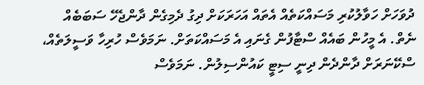ދުވަހަށް ހަވާލުކުރި މަސައްކަތެއް އެތައް އަހަރަކަށް ދިގު ދެމިގެން ދާންޖެހޭ ސަބަބެއް ނެތް. އެ މީހުން ބައެއް ސްޓާފުން ގެނައި އެ މަސައްކަތަށް. ނަމަވެސް ހުރިހާ ވަސީލަތެއް، ސްކޭނަރަށް ދާންދެން ދިނީ ސިޓީ ކައުންސިލުން. ނަމަވެސް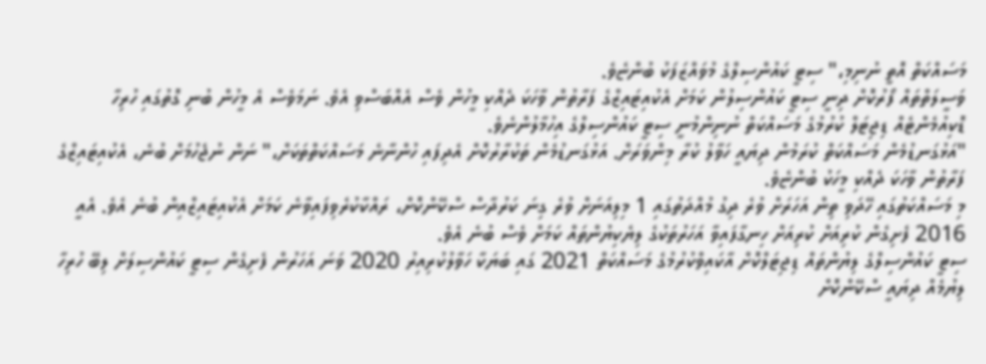މަސައްކަތް އޮތީ ނުނިމި،" ސިޓީ ކައުންސިލްގެ މުވައްޒަފަކު ބުންޏެވެ.
ވަސީލަތްތައް ފޯރުކޮށް ދިނީ ސިޓީ ކައުންސިލުން ކަމަށް އެކުއިޓައިޒްގެ ފަރާތުން ވާހަކަ ދެއްކި މީހުން ވެސް އެއްބަސްވި އެވެ. ނަމަވެސް އެ މީހުން ބުނި ގޮތުގައި ހުރިހާ ޑޮކިއުމެންޓެއް ޑިޖިޓަލް ކުރުމުގެ މަސައްކަތް ނުނިންމުނީ ސިޓީ ކައުންސިލްގެ އިހުމާލުންނެވެ.
"އަޅުގަނޑުމެން މަސައްކަތް ކުރަމުން ދިޔައީ ހަވާލު ކުރާ މިންވަރަށް. އަޅުގަނޑުމެން ތަކުރާރުކޮށް އެދިފައި ހުންނާނެ މަސައްކަތްތަކަށް،" ނަން ނުޖެހުމަށް ބުނެ، އެކުއިޓައިޒްގެ ފަރާތުން ވާހަކަ ދެއްކި މީހަކު ބުންޏެވެ.
މި މަސައްކަތުގައި ހޭދަވި ތިން އަހަރަށް ވުރެ ދިގު މުއްދަތުގައި 1 މިލިއަނަށް ވުރެ ގިނަ ކަރުދާސް ސްކޭންކޮށް، ރައްކާކުރެވިފައިވާނެ ކަމަށް އެކުއިޓައިޒްއިން ބުނެ އެވެ. އެއީ 2016 ފެށިގެން ކުރިއަށް ކުރިއަށް ހިނގާފައިވާ އަހަރުތަކުގެ ލިޔެކިޔުންތައް ކަމަށް ވެސް ބުނެ އެވެ.
ސިޓީ ކައުންސިލްގެ ލިޔުންތައް ޑިޖިޓަލްކޮށް އާކައިވްކުރުމުގެ މަސައްކަތް 2021 ގައި ބަޔަކާ ހަވާލުކުރިއިރު 2020 ވަނަ އަހަރުން ފެށިގެން ސިޓީ ކައުންސިލަށް ލިބޭ ހުރިހާ ލިޔުމެއް ދިޔައީ ސްކޭންކޮށް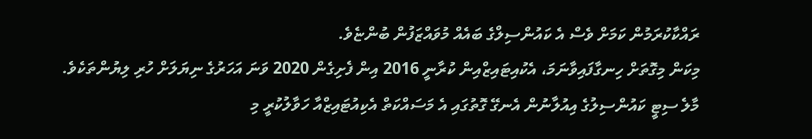ރައްކާކުރަމުން ކަމަށް ވެސް އެ ކައުންސިލްގެ ބައެއް މުވައްޒަފުން ބުންޏެވެ.
މިކަން މިގޮތަށް ހިނގާފައިވާނަމަ، އެކުއިޓައިޒްއިން ކުރާނީ 2016 އިން ފެށިގެން 2020 ވަނަ އަހަރުގެ ނިޔަލަށް ހުރި ލިޔުންތަކެވެ.
މާލެ ސިޓީ ކައުންސިލުގެ އިއުލާނުން އެނގޭ ގޮތުގައި އެ މަސައްކަތް އެކިއުޓައިޒްއާ ހަވާލުކުރީ މި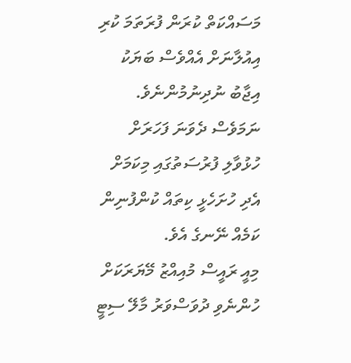މަސައްކަތް ކުރަން ފުރަތަމަ ކުރި އިއުލާނަށް އެއްވެސް ބަޔަކު އިޖާބު ނުދިނުމުންނެވެ. ނަމަވެސް ދެވަނަ ފަހަރަށް ހުޅުވާލި ފުރުސަތުގައި މިކަމަށް އެދި ހުށަހެޅީ ކިތައް ކުންފުނިން ކަމެއް ނޭނގެ އެވެ.
މިއީ ރައީސް މުއިއްޒު މޭޔަރަކަށް ހުންނެވި ދުވަސްވަރު މާލޭ ސިޓީ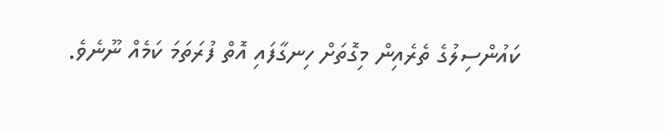ކައުންސިލުގެ ތެރެއިން މިގޮތަށް ހިނގާފައި އޮތް ފުރަތަމަ ކަމެއް ނޫނެވެ.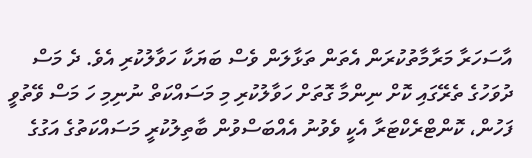އާސަހަރާ މަރާމާތުކުރަން އެތަން ތަޅާލަން ވެސް ބަޔަކާ ހަވާލުކުރި އެވެ. ދެ މަސް ދުވަހުގެ ތެރޭގައި ކޮށް ނިންމާ ގޮތަށް ހަވާލުކުރި މި މަސައްކަތް ނުނިމި ހަ މަސް ވޭތުވީ ފަހުން، ކޮންޓްރެކްޓަރާ އެކީ ވެވުނު އެއްބަސްވުން ބާތިލުކުރީ މަސައްކަތުގެ އަގުގެ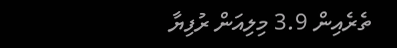ތެރެއިން 3.9 މިލިއަން ރުފިޔާ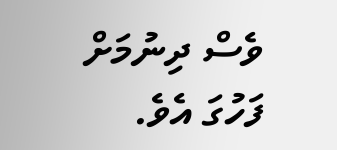ވެސް ދިނުމަށް ފަހުގަ އެވެ.